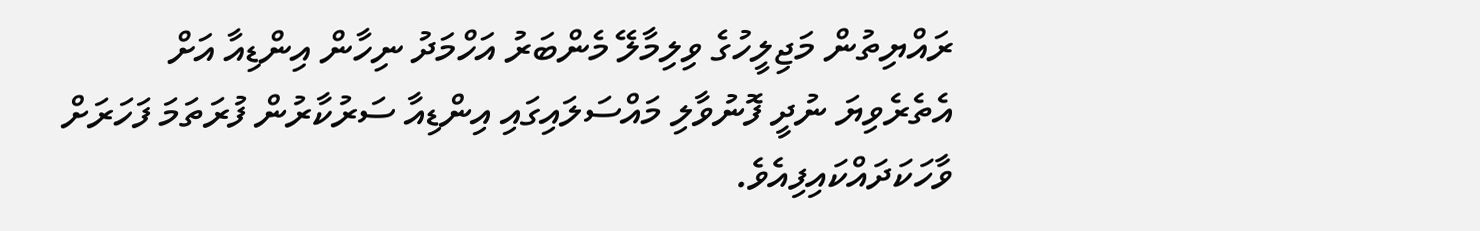ރައްޔިތުން މަޖިލީހުގެ ވިލިމާލޭ މެންބަރު އަހްމަދު ނިހާން އިންޑިއާ އަށް އެތެރެވިޔަ ނުދީ ފޮނުވާލި މައްސަލައިގައި އިންޑިއާ ސަރުކާރުން ފުރަތަމަ ފަހަރަށް ވާހަކަދައްކައިފިއެވެ.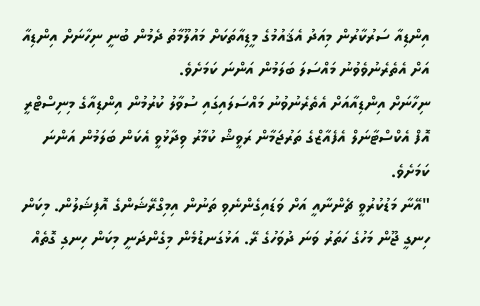އިންޑިއާ ސަރުކާރުން މިއަދު އެޤައުމުގެ މީޑިއާތަކަށް މައުލޫމާތު ދެމުން ބުނީ ނިހާނަށް އިންޑިއާ އަށް އެތެރެނުވެވުނު މައްސަލަ ބަލަމުން އަންނަ ކަމަށެވެ.
ނިހާނަށް އިންޑިއާއަށް އެތެރެނުވުނު މައްސަލައިގައި ސުވާލު ކުރުމުން އިންޑިއާގެ މިނިސްޓްރީ އޮފް އެކްސްޓާނަލް އެފެއާޒްގެ ތަރުޖަމާން ރަވީޝް ކުމާރު ވިދާޅުވީ އެކަން ބަލަމުން އަންނަ ކަމަށެވެ.
"އޭނާ މަޑުކުރުވީ ޗެންނާއީ އަށް ވަޑައިގެންނެވި ތަނުން އިމިގްރޭޝަންގެ އޮފިޝަލުން. މިކަން ހިނގީ ޖޫން މަހުގެ ހަތަރު ވަނަ ދުވަހުގެ ރޭ. އަޅުގަނޑުމެން މިގެންދަނީ މިކަން ހިނގި ގޮތެއް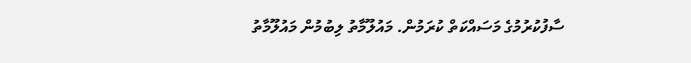ސާފުކުރުމުގެ މަސައްކަތް ކުރަމުން. މައުލޫމާތު ލިބުމުން މައުލޫމާތު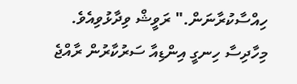ހިއްސާކުރާނަން." ރަވީޝް ވިދާޅުވިއެވެ.
މިހާދިސާ ހިނގީ އިންޑިއާ ސަރުކާރުން ރާއްޖެ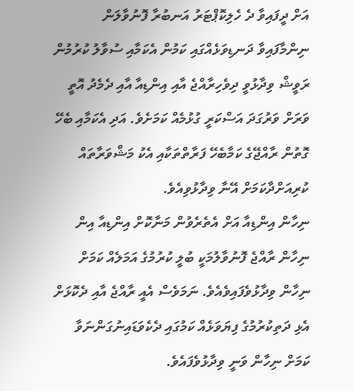އަށް ދީފައިވާ ދެ ހެލިކޮޕްޓަރު އަނބުރާ ފޮނުވާލަން ނިންމާފައިވާ ދަނޑިވަޅެއްގައި ކަމުން އެކަމާއި ސުވާލު ކުރުމުން ރަވީޝް ވިދާޅުވީ ދިވެހިރާއްޖެ އާއި އިންޑިއާ އާއި ދެމެދު އޮތީ ވަރަށް ވަރުގަދަ އަސްކަރީ ގުޅުމެއް ކަމަށެވެ. އަދި އެކަމާއި ބެހޭ ގޮތުން ރާއްޖޭގެ ކަމާބެހޭ ފަރާތްތަކާއި އެކު މަޝްވަރާތައް ކުރިއަށްދާކަމަށް އޭނާ ވިދާޅުވިއެވެ.
ނިހާން އިންޑިއާ އަށް އެތެރެވުން މަނާކޮށް އިންޑިއާ އިން ނިހާން ރާއްޖެ ފޮނުވާލުމަކީ ބުލީ ކުރުމުގެ އަމަލެއް ކަމަށް ނިހާން ވިދާޅުވެފައިވެއެވެ. ނަމަވެސް އެއީ ރާއްޖެ އާއި ދެކޮޅަށް އެޅި ދަތިކުރުމުގެ ފިޔަވަޅެއް ކަމުގައި ދެކެވަޑައިނުގަންނަވާ ކަމަށް ނިހާން ވަނީ ވިދާޅުވެފައެވެ.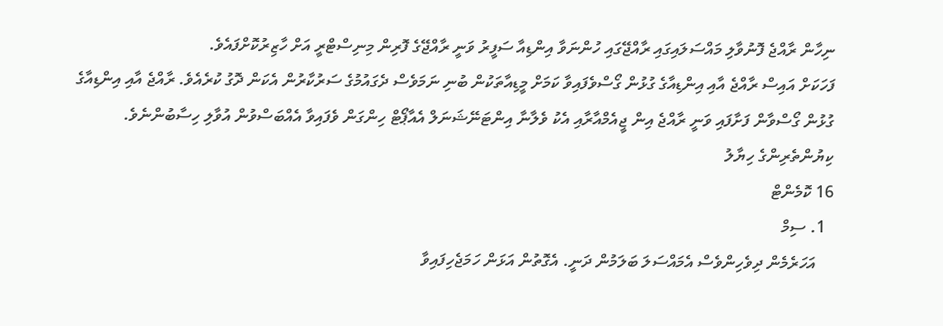ނިހާން ރާއްޖެ ފޮނުވާލި މައްސަލައިގައި ރާއްޖޭގައި ހުންނަވާ އިންޑިއާ ސަފީރު ވަނީ ރާއްޖޭގެ ފޮރިން މިނިސްޓްރީ އަށް ހާޒިރުކޮށްފައެވެ.
ފަހަކަށް އައިސް ރާއްޖެ އާއި އިންޑިއާގެ ގުޅުން ގޯސްވެފައިވާ ކަމަށް މީޑިއާތަކުން ބުނި ނަމަވެސް ދެގައުމުގެ ސަރުކާރުން އެކަން ދޮގު ކުރެއެވެ. ރާއްޖެ އާއި އިންޑިއާގެ ގުޅުން ގޯސްވާން ފަށާފައި ވަނީ ރާއްޖެ އިން ޖީއެމްއާރާއި އެކު ވެލާނާ އިންޓަނޭޝަނަލް އެއާޕޯޓް ހިންގަން ވެފައިވާ އެއްބަސްވުން އުވާލި ހިސާބުންނެވެ.
ކިޔުންތެރިންގެ ހިޔާލު
16 ކޮމެންޓް
  1. ސިމް
    އަހަރެމެން ދިވެހިންވެސް އެމައްސަލަ ބަލަމުން ދަނީ. އެގޮތުން އަޅަން ހަމަޖެހިފައިވާ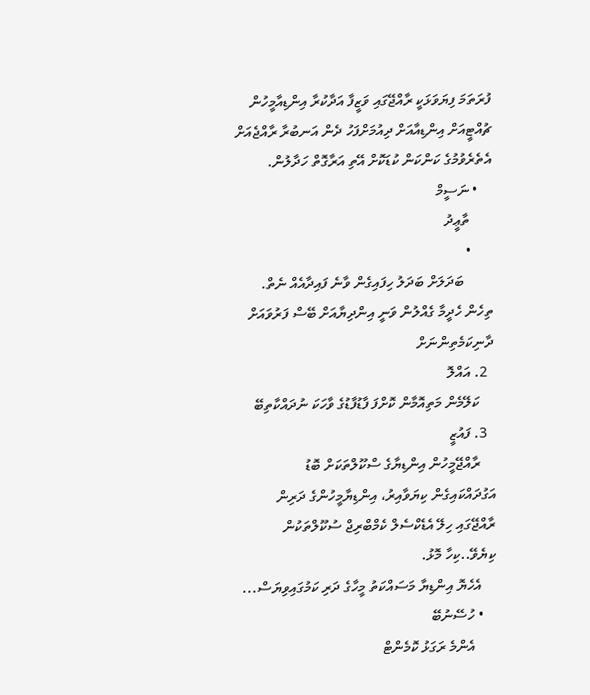ފުރަތަމަ ފިޔަވަޅަކީ ރާއްޖޭގައި ވަޒީފާ އަދާކުރާ އިންޑިއާމީހުން ޗުއްޓީއަށް އިންޑިއާއަށް ދިއުމަށްފަހު ދެން އަނބުރާ ރާއްޖެއަށް އެތެރެވުމުގެ ކަންކަން ކުޑަކޮށް އޭތި އަރާގޮތް ހަދާލުން.
    • ނަސީމް
      ތާޢީދު
      •
        ބަދަލަށް ބަދަލު ހިފައިގެން ވާނެ ފައިދާއެއް ނެތް. ތިހެން ހެދީމާ ގެއްލުން ވަނީ އިންދިޔާއަށް ބޭސް ފަރުވައަށް ދާނިކަމެތިންނަށް
  2. އައްލޮ
    ކަލޭމެން މަތިއޮމާން ކޮށްފަ ފާޑުފާޑުގެ ވާހަކަ ނުދައްކާތިބޭ
  3. ފައުޒީ
    ރާއްޖޭމީހުން އިންޑިޔާގެ ސްކޫލްތަކަށް ބޮޑު އަގުދައްކައިގެން ކިޔަވާއިރު، އިންޑިޔާމީހުންގެ ދަރިން ރާއްޖޭގައި ހިލޭ އެޑެކްސެލް ކެމްބްރިޖް ސުކޫލްތަކުން ކިޔެވޭ..ކިހާ މޮޅު.
    އެހެޔޮ އިންޑިޔާ މަސައްކަތު މީހާގެ ދަރި ކަމުގައިވިޔަސް...
    • ހުސޭނުބޭ
      އެންމެ ރަގަޅު ކޮމެންޓް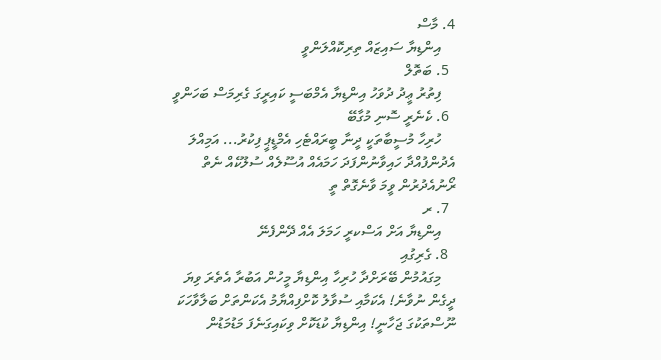4. މާސް
    އިންޑިޔާ ސައިޒައް ތިރިކޮއްލަންވީ
  5. ބަތޮލް
    ފިތުރު ޢީދު ދުވަހު އިންޑިޔާ އެމްބަސީ ކައިރީގަ ގެރިމަސް ބަހަންވީ
  6. ކެނެރީ ސޮނި މުގާބޭ
    ހުރިހާ މުސީބާތަކީ ދީނާ ބީރައްޓެހި އެމްޑީޕީ ފިކުރު... އަމިއްލަ އެދުންފުއްދާ ހައިވާނުންފަދަ ހަމައެއް އުސޫލެއް ސުލޫކެއް ނެތް ރޯނުއެދުރުން ވީމަ ވާނެގޮތް ތީ
  7. ރ
    އިންޑިޔާ އަށް އަސްކރީ ހަމަލަ އެއް ދޭންފެނޭ
  8. ގެރިގުއި
    މިގައުމުން ބޭރަށްދާ ހުރިހާ އިންޑިޔާ މީހުން އަބުރާ އެތެރަ ވިޔަ ދީގެން ނުވާނެ! އެކަމާއި ސުވާލު ކޮށްފިއްޔާމު އެކަންތަށް ބަލާވާހަކަ ނޫސްތަކުގަ ޖަހާނީ! އިންޑިޔާ ކުޑަކޮށް ވިކައިގަނެފަ މަޑުމަޑުން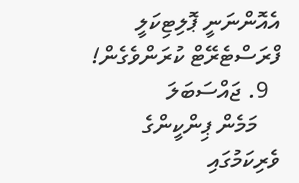އެއޮންނަނީ ޕޮލިޓިކަލީ ފްރަސްޓެރޭޓް ކުރަންވެގެން!
  9. ޖައްސަބަލަ
    މަމެން ޕިންކީންގެ ވެރިކަމުގައި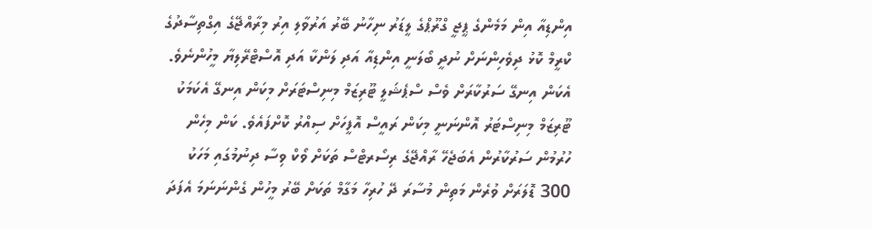އިންޑިއާ އިން މަމެންގެ ޕީޖީ ގްރޫޕްގެ ލީޑަރު ނިހާނު ބޭރު އަރުވާލި އިރު މިރާއްޖޭގެ އިގްތިސާދުގެ ކްރީމް ކޮޅު ދިވެހިންނަށް ނުދީ ބޯލަނީ އިންޑިއާ އަދި ލަންކާ އަދި އޮސްޓްރޭލިޔާ މީހުންނެވެ. އެކަން އިނގޭ ސަރުކާރަށް ވެސް ސްޕެޝަލީ ޓޫރިޒަމް މިނިސްޓަރަށް މިކަން އިނގޭ އެކަމަކު ޓޫރިޒަމް މިނިސްޓަރު އޮންނަނީ މިކަން ރައީސް އޮފީހަށް ސިއްރު ކޮށްފައެވެ. ކަން މިހެން ހުރުމުން ސަރުކާރުން އެބަޖެހޭ ރާއްޖޭގެ ރިސޯރޓްސް ތަކަށް ވޯކް ވިސާ ދިނުމުގައި މަހަކު 300 ޑޮލަރަށް ވުރެން މަތިން މުސާރަ ދޭ ހުރިހާ މަގާމް ތަކަށް ބޭރު މީހުން ގެންނަނަމަ އެފަދަ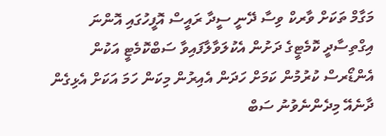މަގާމް ތަކަށް ވާރކް ވިސާ ދޭނީ ސީދާ ރައީސް އޮފީހުގައި އޮންނަ އިގްތިސާދީ ކޮމެޓީގެ ދަށުން އެކުލަވާލާފައިވާ ސަބްކޮމެޓީ އަކުން އެންޑޯރސް ކުރުމުން ކަމަށް ހަދަން އެއިރުން މިކަން ހަމަ އަކަށް އެޅިގެން ދާނެއޭ މިދެންނެވުނު ސަބް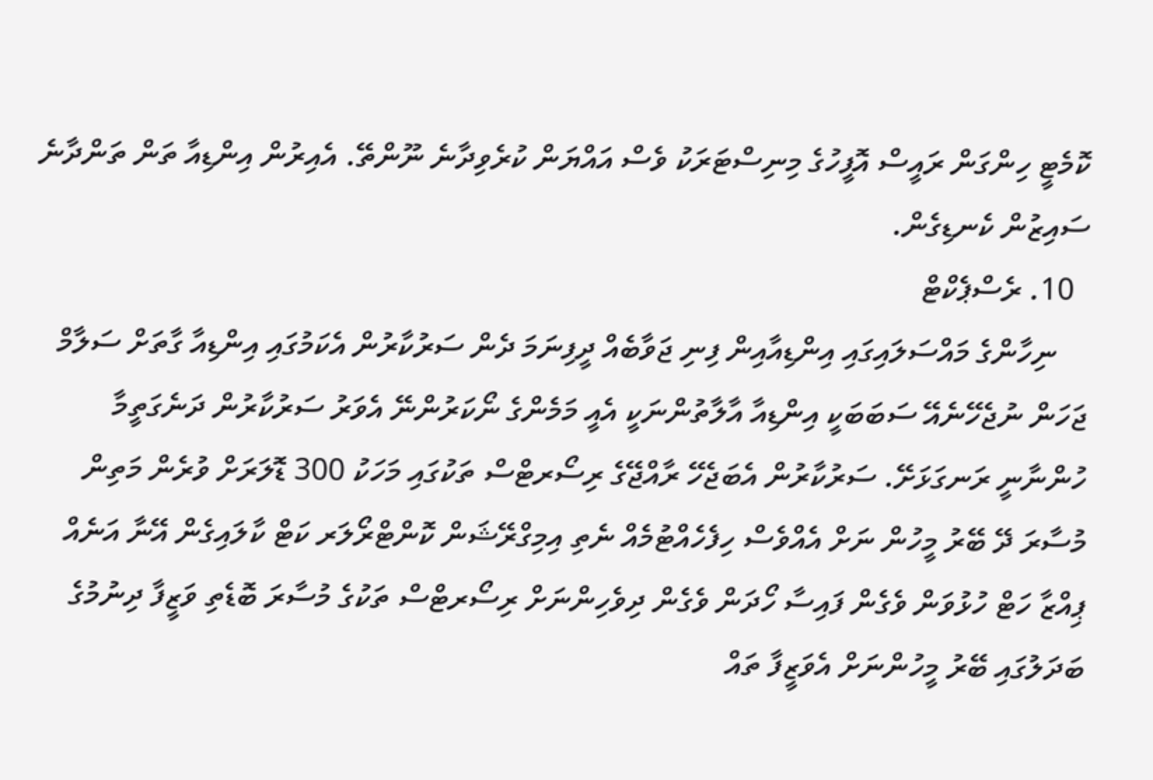ކޮމެޓީ ހިންގަން ރައީސް އޮފީހުގެ މިނިސްޓަރަކު ވެސް އައްޔަން ކުރެވިދާނެ ނޫންތޭ. އެއިރުން އިންޑިއާ ތަން ތަންދާނެ ސައިޒުން ކެނޑިގެން.
  10. ރެސްޕެކްޓް
    ނިހާންގެ މައްސަލައިގައި އިންޑިއާއިން ފިނި ޖަވާބެއް ދީފިނަމަ ދެން ސަރުކާރުން އެކަމުގައި އިންޑިއާ ގާތަށް ސަލާމް ޖަހަން ނުޖެހޭނެއޭ ސަބަބަކީ އިންޑިއާ އާލާތުންނަކީ އެއީ މަމެންގެ ނޯކަރުންނޭ އެވަރު ސަރުކާރުން ދަނެގަތީމާ ހުންނާނީ ރަނގަޅަށޭ. ސަރުކާރުން އެބަޖެހޭ ރާއްޖޭގެ ރިސޯރޓްސް ތަކުގައި މަހަކު 300 ޑޮލަރަށް ވުރެން މަތިން މުސާރަ ދޭ ބޭރު މީހުން ނަށް އެއްވެސް ހިފެހެއްޓުމެއް ނެތި އިމިގްރޭޝަން ކޮންޓްރޯލަރ ކަޓް ކާލައިގެން އޭނާ އަނެއް ޕިއްޒާ ހަޓް ހުޅުވަން ވެގެން ފައިސާ ހޯދަން ވެގެން ދިވެހިންނަށް ރިސޯރޓްސް ތަކުގެ މުސާރަ ބޮޑެތި ވަޒީފާ ދިނުމުގެ ބަދަލުގައި ބޭރު މީހުންނަށް އެވަޒީފާ ތައް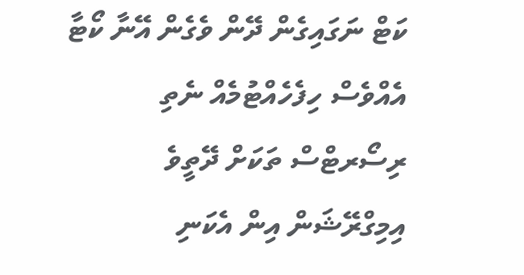ކަޓް ނަގައިގެން ދޭން ވެގެން އޭނާ ކޯޓާ އެއްވެސް ހިފެހެއްޓުމެއް ނެތި ރިސޯރޓްސް ތަކަށް ދޭތީވެ އިމިގްރޭޝަން އިން އެކަނި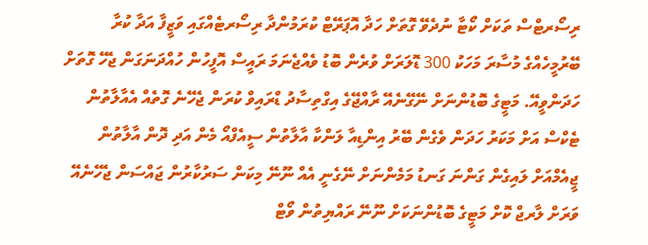ރިސޯރޓްސް ތަކަށް ކޯޓާ ނުދެވޭ ގޮތަށް ހަދާ އޮޕަރޭޓް ކުރަމުންދާ ރިސޯރޓެއްގައި ވަޒީފާ އަދާ ކުރާ ބޭރުމީހެއްގެ މުސާރަ މަހަކު 300 ޑޮލަރަށް ވުރެން ބޮޑު ވެއްޖެނަމަ ރައީސް އޮފީހުން ހުއްދަނަގަން ޖެހޭ ގޮތަށް ހަދަންވީއޭ. މަޓީގެ ބޮޑުންނަށް ނޭގޭނެއޭ ރާއްޖޭގެ އިގްތިސާދު ޑްރައިވް ކުރަން ޖެހޭނެ ގޮތެއް އެއާލާތުން ޓެކްސް އަށް މަކަރު ހަދަން ވެގެން ބޭރު އިންޑިއާ ލަންކާ އާލާތުން ސީއެފްއޯ މެން އަދި ދޮން އާލާތުން ޖީއެމްއަށް ލައިގެން ގަންނަ ގަނޑު މަމެންނަށް ނޭގެނީ އެއް ނޫނޭ މިކަން ސަރުކާރުން ޖައްސަން ޖެހޭނެއޭ ވަރަށް ލާރޖް ކޮށް މަޓީގެ ބޮޑުންނަކަށް ނޫނޭ ރައްޔިތުން ވޯޓް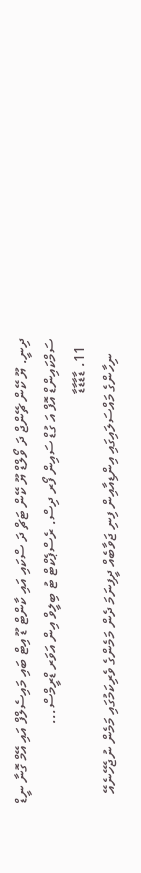ދިނީ. ޔޫ ކޭން ޗޭންޖް ދަ ވޯލްޑް ޔޫ ކޭން ޓަޗް ދަ ސްކައި އައި ކާންޓް ޑޫ އިޓް ބައި މައިސެލްފް އައި އޭމް ގޮނާ ނީޑް ސަމްކައިންޑް އޮފް އަ ގުޑް ސައިން ފޯރ ދިސް. ރެސްޕެކްޓް ޓު ބިލީވް އިން އަވަރ ޑްރީމްސް...
  11. ޑާޑާޑާޑާ
    ނިހާންގެ މައްސަލައިގައި އިންޑިއާއިން ފިނި ޖަވާބެއް ދީފިނަމަ ދެން މަމެންގެ ވެރިކަމުގައި މަމެން ނުޖެހޭނެއޭ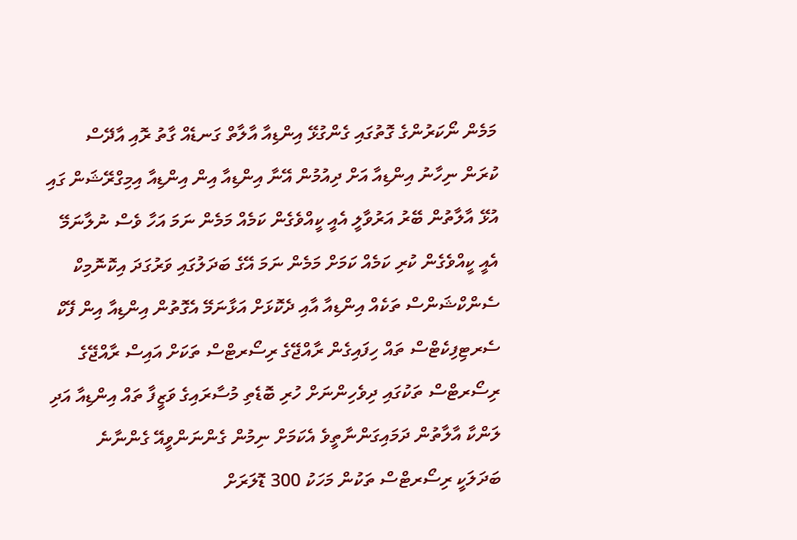މަމެން ނޯކަރުންގެ ގޮތުގައި ގެންގުޅޭ އިންޑިއާ އާލާތް ގަނޑެއް ގާތު ރޮއި އާދޭސް ކުރަން ނިހާނު އިންޑިއާ އަށް ދިއުމުން އޭނާ އިންޑިއާ އިން އިންޑިއާ އިމިގްރޭޝަން ގައި އުޅޭ އާލާތުން ބޭރު އަރުވާލީ އެއީ ކީއްވެގެން ކަމެއް މަމެން ނަމަ އަހާ ވެސް ނުލާނަމޭ އެއީ ކީއްވެގެން ކުރި ކަމެއް ކަމަށް މަމެން ނަމަ އޭގެ ބަދަލުގައި ވަރުގަދަ އިކޮނޮމިކް ސެންކްޝަންސް ތަކެއް އިންޑިއާ އާއި ދެކޮޅަށް އަޅާނަމޭ އެގޮތުން އިންޑިއާ އިން ފޭކް ސެރޓިފިކެޓްސް ތައް ހިފައިގެން ރާއްޖޭގެ ރިސޯރޓްސް ތަކަށް އައިސް ރާއްޖޭގެ ރިސޯރޓްސް ތަކުގައި ދިވެހިންނަށް ހުރި ބޮޑެތި މުސާރައިގެ ވަޒީފާ ތައް އިންޑިއާ އަދި ލަންކާ އާލާތުން ދަމައިގަންނާތީވެ އެކަމަށް ނިމުން ގެންނަންވީއޭ ގެންނާނެ ބަދަލަކީ ރިސޯރޓްސް ތަކުން މަހަކު 300 ޑޮލަރަށް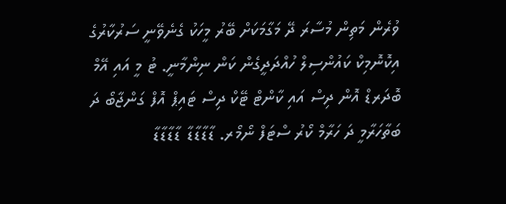ވުރެން މަތިން މުސާރަ ދޭ މަގާމަކަށް ބޭރު މީހަކު ގެނެވޭނީ ސަރުކާރުގެ އިކޮނޮމިކް ކައުންސިލް ހުއްދަދީގެން ކަން ނިންމާނީ. ޓު މީ އައި އޭމް ބޮދަރޑް އޮން ދިސް އައި ކާންޓް ޓޭކް ދިސް ޓައިޕް އޮފް ގަންޖާބޯ ދަ ބަތާހަރާމީ ދަ ހަރާމް ކޯރު ސްޓަފް ނޯމޯރ. ޑާޑާޑާޑާ ޑާޑާޑާޑާ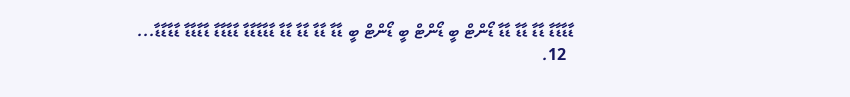ޑާޑާޑާޑާ ޑާޑާ ޑާޑާ ޑާޑާ ޑޯންޓް ބީ ޑޯންޓް ބީ ޑޯންޓް ބީ ޑާޑާ ޑާޑާ ޑާޑާ ޑާޑާ ޑާޑާޑާޑާޑާ ޑާޑާޑާޑާ ޑާޑާޑާޑާ ޑާޑާޑާޑާ...
  12.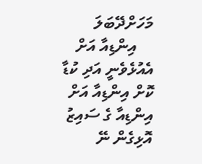މަހަށްދޭބަލަ
    އިންޑިއާ އަށް އެއުޅެވެނީ އަދި ކުޑާ ކޮށް އިންޑިއާ އަށް އިންޑިއާ ގެ ސައިޒު އޮޅިގެން ނޭ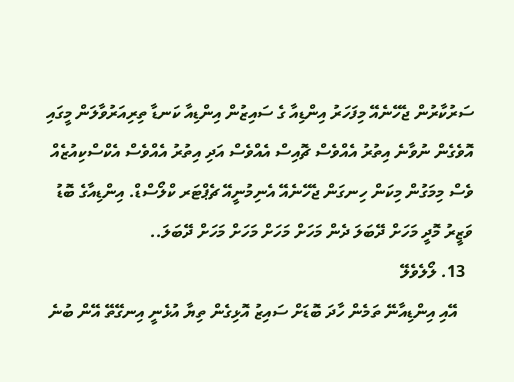ސަރުކާރުން ޖެހޭނެއޭ މިފަހަރު އިންޑިއާ ގެ ސައިޒުން އިންޑިއާ ކަނޑާ ތިރިއަރުވާލަން މީގައި އޮވެގެން ނުވާނެ އިތުރު އެއްވެސް ޗޮއިސް އެއްވެސް އަދި އިތުރު އެއްވެސް އެކްސްކިއުޒެއް ވެސް މިމަގުން މިކަން ހިނގަން ޖެހޭނެއޭ އެނިމުނީއޭ ޗެޕްޓަރ ކްލޯސްޑް. އިންޑިއާގެ ބޮޑު ވަޒީރު މޮދީ މަހަށް ދޭބަލަ ދެން މަހަށް މަހަށް މަހަށް މަހަށް ދޭބަލަ..
  13. ލޯލެވެލޭ
    އޭއި އިންޑިއާނޭ ތަމެން ހާދަ ބޮޑަށް ސައިޒު އޮޅިގެން ތިޔާ އުޅެނީ އިނގޭތޭ އޭން ބުނެ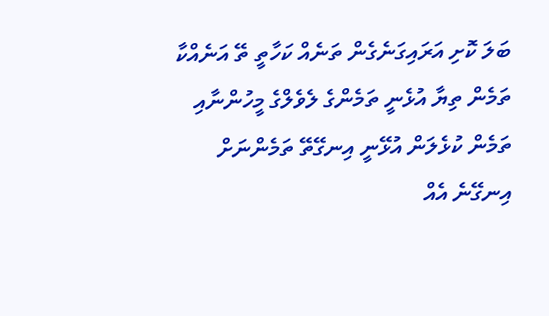ބަލަ ކޮށި އަރައިގަނެގެން ތަނެއް ކަހާތީ ތޭ އަނެއްކާ ތަމެން ތިޔާ އުޅެނީ ތަމެންގެ ލެވެލްގެ މީހުންނާއި ތަމެން ކުޅެލަން އުޅޭނީ އިނގޭތޭ ތަމެންނަށް އިނގޭނެ އެއް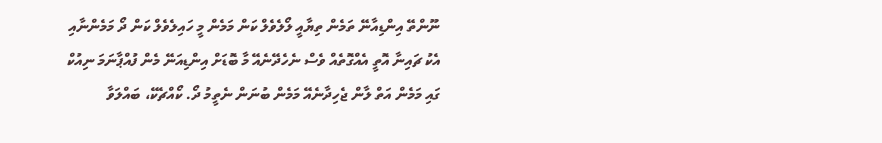ނޫންތޭ އިންޑިއާނޭ ތަމެން ތިޔާއީ ލޯލެވެލް ކަން މަމެން މީ ހައިލެވެލް ކަން ދޯ މަމެންނާއި އެކު ޗައިނާ އޮތީ އެއްގޮތެއް ވެސް ނެހެދޭނެއޭ މާ ބޮޑަށް އިންޑިއަނޭ މެން ފުއްޕާނަމަ ނިއުކް ގައި މަމެން އަތް ލާން ޖެހިދާނެއޭ މަމެން ބުނަން ނެތީމު ދޯ. ކޯއްޗެކޭ، ބައްލަވާ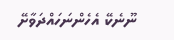ނޫނެކޭ އެހެންނަހައްދަވާށޭ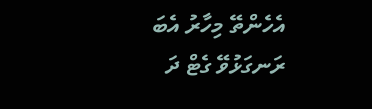އެހެންތޭ މިހާރު އެބަ ރަނގަޅުވޭ ގެޓް ދަ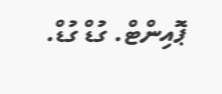ޕޮއިންޓް. ގުޑް ގުޑް.